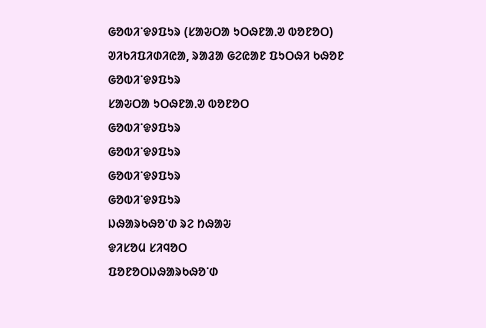ᱜᱚᱵᱤᱸᱫᱽᱯᱩᱨ (ᱥᱟᱶᱛᱟ ᱩᱛᱷᱱᱟᱹᱣ ᱵᱚᱱᱚᱛ)
ᱣᱤᱠᱤᱯᱤᱰᱤᱭᱟ, ᱨᱟᱲᱟ ᱜᱮᱭᱟᱱ ᱯᱩᱛᱷᱤ ᱠᱷᱚᱱ
ᱜᱚᱵᱤᱸᱫᱽᱯᱩᱨ
ᱥᱟᱶᱛᱟ ᱩᱛᱷᱱᱟᱹᱣ ᱵᱚᱱᱚᱛ
ᱜᱚᱵᱤᱸᱫᱽᱯᱩᱨ
ᱜᱚᱵᱤᱸᱫᱽᱯᱩᱨ
ᱜᱚᱵᱤᱸᱫᱽᱯᱩᱨ
ᱜᱚᱵᱤᱸᱫᱽᱯᱩᱨ
ᱡᱷᱟᱨᱠᱷᱚᱸᱰ ᱨᱮ ᱴᱷᱟᱶ
ᱫᱤᱥᱚᱢ ᱥᱤᱧᱚᱛ
ᱯᱚᱱᱚᱛᱡᱷᱟᱨᱠᱷᱚᱸᱰ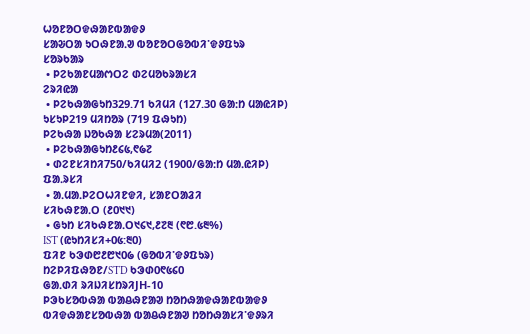ᱦᱚᱱᱚᱛᱫᱷᱟᱱᱵᱟᱫᱽ
ᱥᱟᱶᱛᱟ ᱩᱛᱷᱱᱟᱹᱣ ᱵᱚᱱᱚᱛᱜᱚᱵᱤᱸᱫᱽᱯᱩᱨ
ᱥᱚᱨᱠᱟᱨ
 • ᱞᱮᱠᱟᱱᱢᱟᱬᱛᱮ ᱰᱮᱢᱚᱠᱨᱟᱥᱤ
ᱮᱨᱤᱭᱟ
 • ᱞᱮᱠᱷᱟᱜᱩᱴ329.71 ᱠᱤᱢᱤ (127.30 ᱜᱟᱺᱴ ᱢᱟᱭᱤᱞ)
ᱩᱥᱩᱞ219 ᱢᱤᱴᱚᱨ (719 ᱯᱷᱩᱴ)
ᱞᱮᱠᱷᱟ ᱡᱚᱠᱷᱟ ᱥᱮᱨᱢᱟ(2011)
 • ᱞᱮᱠᱷᱟᱜᱩᱴ᱒᱔᱕,᱖᱙᱗
 • ᱰᱮᱱᱥᱤᱴᱤ750/ᱠᱤᱢᱤ2 (1900/ᱜᱟᱺᱴ ᱢᱟᱹᱭᱤᱞ)
ᱯᱟᱹᱨᱥᱤ
 • ᱟᱹᱢᱟᱹᱞᱮᱛᱦᱤᱱᱫᱤ, ᱥᱟᱱᱛᱟᱲᱤ
ᱥᱤᱠᱷᱱᱟᱹᱛ (᱒᱐᱑᱑)
 • ᱜᱩᱴ ᱥᱤᱠᱷᱱᱟᱹᱛ᱑᱔᱑,᱒᱗᱓ (᱖᱘.᱕᱓%)
IST (ᱭᱩᱴᱤᱥᱤ+᱐᱕:᱓᱐)
ᱯᱤᱱ ᱠᱳᱰ᱘᱒᱘᱑᱐᱙ (ᱜᱚᱵᱤᱸᱫᱽᱯᱩᱨ)
ᱴᱮᱞᱤᱯᱷᱚᱱ/STD ᱠᱳᱰ᱐᱖᱕᱔᱐
ᱜᱟᱹᱰᱤ ᱨᱤᱡᱤᱥᱴᱨᱤJH-10
ᱞᱳᱠᱥᱚᱵᱷᱟ ᱵᱟᱪᱷᱱᱟᱣ ᱴᱚᱴᱷᱟᱫᱷᱟᱱᱵᱟᱫᱽ
ᱵᱤᱫᱷᱟᱱᱥᱚᱵᱷᱟ ᱵᱟᱪᱷᱱᱟᱣ ᱴᱚᱴᱷᱟᱥᱤᱸᱫᱽᱨᱤ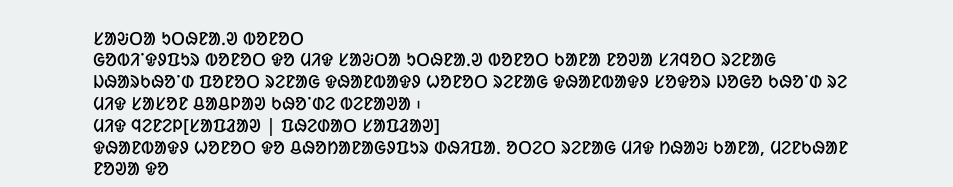ᱥᱟᱶᱛᱟ ᱩᱛᱷᱱᱟᱹᱣ ᱵᱚᱱᱚᱛ
ᱜᱚᱵᱤᱸᱫᱽᱯᱩᱨ ᱵᱚᱱᱚᱛ ᱫᱚ ᱢᱤᱫ ᱥᱟᱶᱛᱟ ᱩᱛᱷᱱᱟᱹᱣ ᱵᱚᱱᱚᱛ ᱠᱟᱱᱟ ᱱᱚᱣᱟ ᱥᱤᱧᱚᱛ ᱨᱮᱱᱟᱜ ᱡᱷᱟᱨᱠᱷᱚᱸᱰ ᱯᱚᱱᱚᱛ ᱨᱮᱱᱟᱜ ᱫᱷᱟᱱᱵᱟᱫᱽ ᱦᱚᱱᱚᱛ ᱨᱮᱱᱟᱜ ᱫᱷᱟᱱᱵᱟᱫᱽ ᱥᱚᱫᱚᱨ ᱡᱚᱜᱚ ᱠᱷᱚᱸᱰ ᱨᱮ ᱢᱤᱫ ᱥᱟᱥᱚᱱ ᱪᱟᱪᱞᱟᱣ ᱠᱷᱚᱸᱰᱮ ᱵᱮᱱᱟᱣᱟ ᱾
ᱢᱤᱫ ᱧᱮᱱᱮᱞ[ᱥᱟᱯᱲᱟᱣ | ᱯᱷᱮᱰᱟᱛ ᱥᱟᱯᱲᱟᱣ]
ᱫᱷᱟᱱᱵᱟᱫᱽ ᱦᱚᱱᱚᱛ ᱫᱚ ᱪᱷᱚᱴᱟᱱᱟᱜᱽᱯᱩᱨ ᱰᱷᱤᱯᱟᱹ ᱚᱛᱮᱛ ᱨᱮᱱᱟᱜ ᱢᱤᱫ ᱴᱷᱟᱶ ᱠᱟᱱᱟ, ᱢᱮᱱᱠᱷᱟᱱ ᱱᱚᱣᱟ ᱫᱚ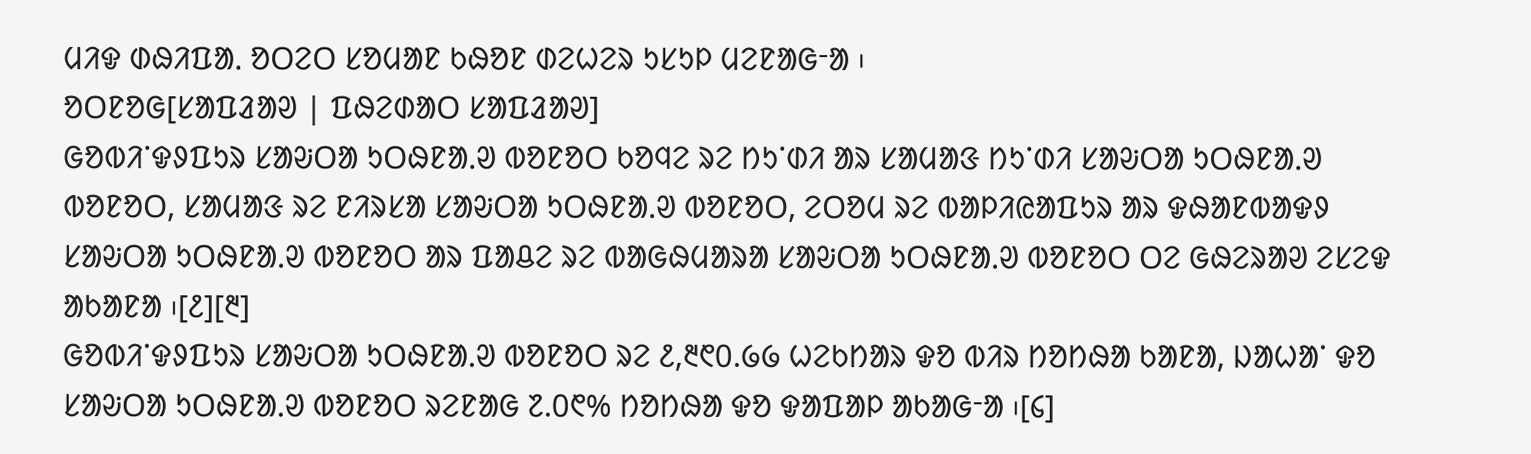ᱢᱤᱫ ᱰᱷᱤᱯᱟᱹ ᱚᱛᱮᱛ ᱥᱚᱢᱟᱱ ᱠᱷᱚᱱ ᱰᱮᱦᱮᱨ ᱩᱥᱩᱞ ᱢᱮᱱᱟᱜᱼᱟ ᱾
ᱚᱛᱱᱚᱜ[ᱥᱟᱯᱲᱟᱣ | ᱯᱷᱮᱰᱟᱛ ᱥᱟᱯᱲᱟᱣ]
ᱜᱚᱵᱤᱸᱫᱽᱯᱩᱨ ᱥᱟᱶᱛᱟ ᱩᱛᱷᱱᱟᱹᱣ ᱵᱚᱱᱚᱛ ᱠᱚᱧᱮ ᱨᱮ ᱴᱩᱸᱰᱤ ᱟᱨ ᱥᱟᱢᱟᱝ ᱴᱩᱸᱰᱤ ᱥᱟᱶᱛᱟ ᱩᱛᱷᱱᱟᱹᱣ ᱵᱚᱱᱚᱛ, ᱥᱟᱢᱟᱝ ᱨᱮ ᱱᱤᱨᱥᱟ ᱥᱟᱶᱛᱟ ᱩᱛᱷᱱᱟᱹᱣ ᱵᱚᱱᱚᱛ, ᱮᱛᱚᱢ ᱨᱮ ᱵᱟᱞᱤᱭᱟᱯᱩᱨ ᱟᱨ ᱫᱷᱟᱱᱵᱟᱫᱽ ᱥᱟᱶᱛᱟ ᱩᱛᱷᱱᱟᱹᱣ ᱵᱚᱱᱚᱛ ᱟᱨ ᱯᱟᱪᱮ ᱨᱮ ᱵᱟᱜᱷᱢᱟᱨᱟ ᱥᱟᱶᱛᱟ ᱩᱛᱷᱱᱟᱹᱣ ᱵᱚᱱᱚᱛ ᱛᱮ ᱜᱷᱮᱨᱟᱣ ᱮᱥᱮᱫ ᱟᱠᱟᱱᱟ ᱾[᱒][᱓]
ᱜᱚᱵᱤᱸᱫᱽᱯᱩᱨ ᱥᱟᱶᱛᱟ ᱩᱛᱷᱱᱟᱹᱣ ᱵᱚᱱᱚᱛ ᱨᱮ ᱒,᱓᱖᱐.᱙᱙ ᱦᱮᱠᱴᱟᱨ ᱫᱚ ᱵᱤᱨ ᱴᱚᱴᱷᱟ ᱠᱟᱱᱟ, ᱡᱟᱦᱟᱸ ᱫᱚ ᱥᱟᱶᱛᱟ ᱩᱛᱷᱱᱟᱹᱣ ᱵᱚᱱᱚᱛ ᱨᱮᱱᱟᱜ ᱗.᱐᱖% ᱴᱚᱴᱷᱟ ᱫᱚ ᱫᱟᱯᱟᱞ ᱟᱠᱟᱜᱼᱟ ᱾[᱔]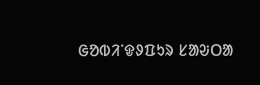ᱜᱚᱵᱤᱸᱫᱽᱯᱩᱨ ᱥᱟᱶᱛᱟ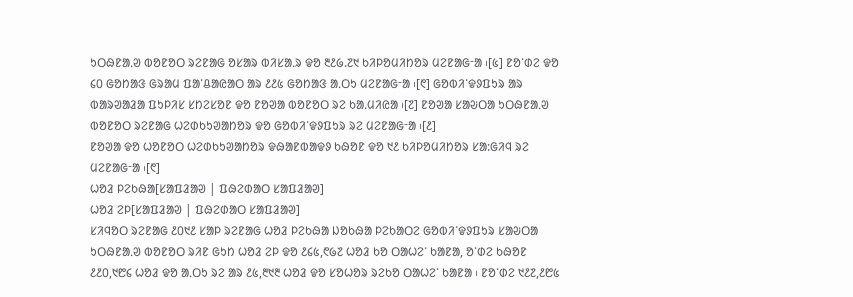ᱩᱛᱷᱱᱟᱹᱣ ᱵᱚᱱᱚᱛ ᱨᱮᱱᱟᱜ ᱚᱥᱟᱨ ᱵᱤᱥᱟᱹᱨ ᱫᱚ ᱓᱒᱙.᱗᱑ ᱠᱤᱞᱚᱢᱤᱴᱚᱨ ᱢᱮᱱᱟᱜᱼᱟ ᱾[᱕] ᱱᱚᱸᱰᱮ ᱫᱚ ᱔᱐ ᱜᱚᱴᱟᱝ ᱜᱨᱟᱢ ᱯᱟᱸᱪᱟᱭᱟᱛ ᱟᱨ ᱒᱒᱕ ᱜᱚᱴᱟᱝ ᱟᱹᱛᱩ ᱢᱮᱱᱟᱜᱼᱟ ᱾[᱖] ᱜᱚᱵᱤᱸᱫᱽᱯᱩᱨ ᱟᱨ ᱵᱟᱨᱣᱟᱲᱟ ᱯᱩᱞᱤᱥ ᱥᱴᱮᱥᱚᱱ ᱫᱚ ᱱᱚᱣᱟ ᱵᱚᱱᱚᱛ ᱨᱮ ᱠᱟᱹᱢᱤᱭᱟ ᱾[᱗] ᱱᱚᱣᱟ ᱥᱟᱶᱛᱟ ᱩᱛᱷᱱᱟᱹᱣ ᱵᱚᱱᱚᱛ ᱨᱮᱱᱟᱜ ᱦᱮᱰᱠᱩᱣᱟᱴᱚᱨ ᱫᱚ ᱜᱚᱵᱤᱸᱫᱽᱯᱩᱨ ᱨᱮ ᱢᱮᱱᱟᱜᱼᱟ ᱾[᱒]
ᱱᱚᱣᱟ ᱫᱚ ᱦᱚᱱᱚᱛ ᱦᱮᱰᱠᱩᱣᱟᱴᱚᱨ ᱫᱷᱟᱱᱵᱟᱫᱽ ᱠᱷᱚᱱ ᱫᱚ ᱑᱒ ᱠᱤᱞᱚᱢᱤᱴᱚᱨ ᱥᱟ:ᱜᱤᱧ ᱨᱮ ᱢᱮᱱᱟᱜᱼᱟ ᱾[᱖]
ᱦᱚᱲ ᱞᱮᱠᱷᱟ[ᱥᱟᱯᱲᱟᱣ | ᱯᱷᱮᱰᱟᱛ ᱥᱟᱯᱲᱟᱣ]
ᱦᱚᱲ ᱮᱞ[ᱥᱟᱯᱲᱟᱣ | ᱯᱷᱮᱰᱟᱛ ᱥᱟᱯᱲᱟᱣ]
ᱥᱤᱧᱚᱛ ᱨᱮᱱᱟᱜ ᱒᱐᱑᱒ ᱥᱟᱞ ᱨᱮᱱᱟᱜ ᱦᱚᱲ ᱞᱮᱠᱷᱟ ᱡᱚᱠᱷᱟ ᱞᱮᱠᱟᱛᱮ ᱜᱚᱵᱤᱸᱫᱽᱯᱩᱨ ᱥᱟᱶᱛᱟ ᱩᱛᱷᱱᱟᱹᱣ ᱵᱚᱱᱚᱛ ᱨᱤᱱ ᱜᱩᱴ ᱦᱚᱲ ᱮᱞ ᱫᱚ ᱒᱔᱕,᱖᱙᱗ ᱦᱚᱲ ᱠᱚ ᱛᱟᱦᱮᱸ ᱠᱟᱱᱟ, ᱚᱸᱰᱮ ᱠᱷᱚᱱ ᱒᱒᱐,᱑᱘᱔ ᱦᱚᱲ ᱫᱚ ᱟᱹᱛᱩ ᱨᱮ ᱟᱨ ᱒᱕,᱓᱑᱓ ᱦᱚᱲ ᱫᱚ ᱥᱚᱦᱚᱨ ᱨᱮᱠᱚ ᱛᱟᱦᱮᱸ ᱠᱟᱱᱟ ᱾ ᱱᱚᱸᱰᱮ ᱑᱒᱗,᱒᱘᱕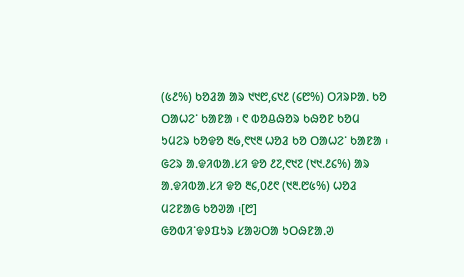(᱕᱒%) ᱠᱚᱲᱟ ᱟᱨ ᱑᱑᱘,᱔᱑᱒ (᱔᱘%) ᱛᱤᱨᱞᱟᱹ ᱠᱚ ᱛᱟᱦᱮᱸ ᱠᱟᱱᱟ ᱾ ᱖ ᱵᱚᱪᱷᱚᱨ ᱠᱷᱚᱱ ᱠᱚᱢ ᱩᱢᱮᱨ ᱠᱚᱫᱚ ᱓᱙,᱖᱑᱓ ᱦᱚᱲ ᱠᱚ ᱛᱟᱦᱮᱸ ᱠᱟᱱᱟ ᱾ ᱜᱮᱨ ᱟᱹᱫᱤᱵᱟᱹᱥᱤ ᱫᱚ ᱒᱗,᱖᱑᱗ (᱑᱑.᱒᱔%) ᱟᱨ ᱟᱹᱫᱤᱵᱟᱹᱥᱤ ᱫᱚ ᱓᱔,᱐᱒᱖ (᱑᱓.᱘᱕%) ᱦᱚᱲ ᱢᱮᱱᱟᱜ ᱠᱚᱣᱟ ᱾[᱘]
ᱜᱚᱵᱤᱸᱫᱽᱯᱩᱨ ᱥᱟᱶᱛᱟ ᱩᱛᱷᱱᱟᱹᱣ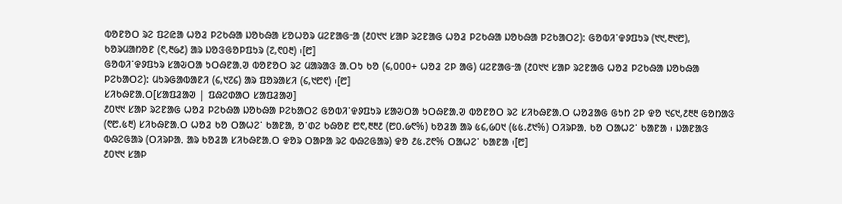ᱵᱚᱱᱚᱛ ᱨᱮ ᱯᱮᱭᱟ ᱦᱚᱲ ᱞᱮᱠᱷᱟ ᱡᱚᱠᱷᱟ ᱥᱚᱦᱚᱨ ᱢᱮᱱᱟᱜᱼᱟ (᱒᱐᱑᱑ ᱥᱟᱞ ᱨᱮᱱᱟᱜ ᱦᱚᱲ ᱞᱮᱠᱷᱟ ᱡᱚᱠᱷᱟ ᱞᱮᱠᱟᱛᱮ): ᱜᱚᱵᱤᱸᱫᱽᱯᱩᱨ (᱑᱑,᱓᱑᱘), ᱠᱚᱨᱢᱟᱴᱚᱱ (᱖,᱓᱙᱒) ᱟᱨ ᱡᱚᱝᱜᱚᱞᱯᱩᱨ (᱗,᱖᱐᱓) ᱾[᱘]
ᱜᱚᱵᱤᱸᱫᱽᱯᱩᱨ ᱥᱟᱶᱛᱟ ᱩᱛᱷᱱᱟᱹᱣ ᱵᱚᱱᱚᱛ ᱨᱮ ᱢᱟᱨᱟᱝ ᱟᱹᱛᱩ ᱠᱚ (᱔,᱐᱐᱐+ ᱦᱚᱲ ᱮᱞ ᱟᱜ) ᱢᱮᱱᱟᱜᱼᱟ (᱒᱐᱑᱑ ᱥᱟᱞ ᱨᱮᱱᱟᱜ ᱦᱚᱲ ᱞᱮᱠᱷᱟ ᱡᱚᱠᱷᱟ ᱞᱮᱠᱟᱛᱮ): ᱢᱩᱨᱜᱟᱵᱟᱱᱤ (᱔,᱑᱗᱔) ᱟᱨ ᱯᱚᱨᱟᱥᱤ (᱔,᱑᱘᱖) ᱾[᱘]
ᱥᱤᱠᱷᱱᱟᱹᱛ[ᱥᱟᱯᱲᱟᱣ | ᱯᱷᱮᱰᱟᱛ ᱥᱟᱯᱲᱟᱣ]
᱒᱐᱑᱑ ᱥᱟᱞ ᱨᱮᱱᱟᱜ ᱦᱚᱲ ᱞᱮᱠᱷᱟ ᱡᱚᱠᱷᱟ ᱞᱮᱠᱟᱛᱮ ᱜᱚᱵᱤᱸᱫᱽᱯᱩᱨ ᱥᱟᱶᱛᱟ ᱩᱛᱷᱱᱟᱹᱣ ᱵᱚᱱᱚᱛ ᱨᱮ ᱥᱤᱠᱷᱱᱟᱹᱛ ᱦᱚᱲᱟᱜ ᱜᱩᱴ ᱮᱞ ᱫᱚ ᱑᱔᱑,᱒᱓᱓ ᱜᱚᱴᱟᱝ (᱖᱘.᱕᱓) ᱥᱤᱠᱷᱱᱟᱹᱛ ᱦᱚᱲ ᱠᱚ ᱛᱟᱦᱮᱸ ᱠᱟᱱᱟ, ᱚᱸᱰᱮ ᱠᱷᱚᱱ ᱘᱖,᱓᱓᱒ (᱘᱐.᱙᱖%) ᱠᱚᱲᱟ ᱟᱨ ᱕᱔,᱙᱐᱑ (᱕᱕.᱒᱑%) ᱛᱤᱨᱞᱟᱹ ᱠᱚ ᱛᱟᱦᱮᱸ ᱠᱟᱱᱟ ᱾ ᱡᱟᱱᱟᱝ ᱵᱷᱮᱜᱟᱨ (ᱛᱤᱨᱞᱟᱹ ᱟᱨ ᱠᱚᱲᱟ ᱥᱤᱠᱷᱱᱟᱹᱛ ᱫᱚᱨ ᱛᱟᱞᱟ ᱨᱮ ᱵᱷᱮᱜᱟᱨ) ᱫᱚ ᱒᱕.᱗᱖% ᱛᱟᱦᱮᱸ ᱠᱟᱱᱟ ᱾[᱘]
᱒᱐᱑᱑ ᱥᱟᱞ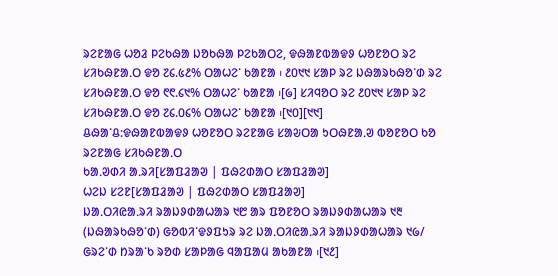ᱨᱮᱱᱟᱜ ᱦᱚᱲ ᱞᱮᱠᱷᱟ ᱡᱚᱠᱷᱟ ᱞᱮᱠᱟᱛᱮ, ᱫᱷᱟᱱᱵᱟᱫᱽ ᱦᱚᱱᱚᱛ ᱨᱮ ᱥᱤᱠᱷᱱᱟᱹᱛ ᱫᱚ ᱗᱔.᱕᱒% ᱛᱟᱦᱮᱸ ᱠᱟᱱᱟ ᱾ ᱒᱐᱑᱑ ᱥᱟᱞ ᱨᱮ ᱡᱷᱟᱨᱠᱷᱚᱸᱰ ᱨᱮ ᱥᱤᱠᱷᱱᱟᱹᱛ ᱫᱚ ᱖᱖.᱔᱑% ᱛᱟᱦᱮᱸ ᱠᱟᱱᱟ ᱾[᱙] ᱥᱤᱧᱚᱛ ᱨᱮ ᱒᱐᱑᱑ ᱥᱟᱞ ᱨᱮ ᱥᱤᱠᱷᱱᱟᱹᱛ ᱫᱚ ᱗᱔.᱐᱔% ᱛᱟᱦᱮᱸ ᱠᱟᱱᱟ ᱾[᱑᱐][᱑᱑]
ᱪᱷᱟᱸᱪ:ᱫᱷᱟᱱᱵᱟᱫᱽ ᱦᱚᱱᱚᱛ ᱨᱮᱱᱟᱜ ᱥᱟᱶᱛᱟ ᱩᱛᱷᱱᱟᱹᱣ ᱵᱚᱱᱚᱛ ᱠᱚ ᱨᱮᱱᱟᱜ ᱥᱤᱠᱷᱱᱟᱹᱛ
ᱠᱟᱹᱣᱰᱤ ᱟᱹᱨᱤ[ᱥᱟᱯᱲᱟᱣ | ᱯᱷᱮᱰᱟᱛ ᱥᱟᱯᱲᱟᱣ]
ᱦᱮᱡ ᱥᱮᱱ[ᱥᱟᱯᱲᱟᱣ | ᱯᱷᱮᱰᱟᱛ ᱥᱟᱯᱲᱟᱣ]
ᱡᱟᱹᱛᱤᱭᱟᱹᱨᱤ ᱨᱟᱡᱽᱰᱟᱦᱟᱨ ᱑᱘ ᱟᱨ ᱯᱚᱱᱚᱛ ᱨᱟᱡᱽᱰᱟᱦᱟᱨ ᱑᱓ (ᱡᱷᱟᱨᱠᱷᱚᱸᱰ) ᱜᱚᱵᱤᱸᱫᱽᱯᱩᱨ ᱨᱮ ᱡᱟᱹᱛᱤᱭᱟᱹᱨᱤ ᱨᱟᱡᱽᱰᱟᱦᱟᱨ ᱑᱙/ ᱜᱨᱮᱸᱰ ᱴᱨᱟᱸᱠ ᱨᱚᱰ ᱥᱟᱞᱟᱜ ᱧᱟᱯᱟᱢ ᱟᱠᱟᱱᱟ ᱾[᱑᱒]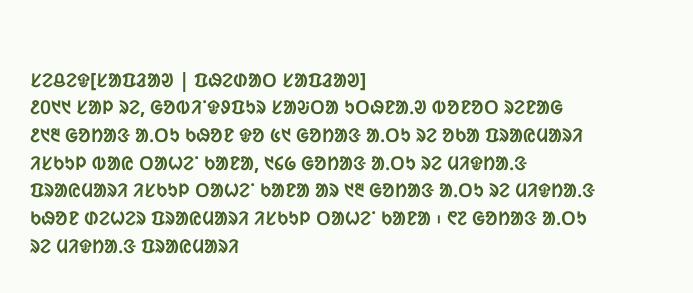ᱥᱮᱪᱮᱫ[ᱥᱟᱯᱲᱟᱣ | ᱯᱷᱮᱰᱟᱛ ᱥᱟᱯᱲᱟᱣ]
᱒᱐᱑᱑ ᱥᱟᱞ ᱨᱮ, ᱜᱚᱵᱤᱸᱫᱽᱯᱩᱨ ᱥᱟᱶᱛᱟ ᱩᱛᱷᱱᱟᱹᱣ ᱵᱚᱱᱚᱛ ᱨᱮᱱᱟᱜ ᱒᱑᱓ ᱜᱚᱴᱟᱝ ᱟᱹᱛᱩ ᱠᱷᱚᱱ ᱫᱚ ᱕᱑ ᱜᱚᱴᱟᱝ ᱟᱹᱛᱩ ᱨᱮ ᱚᱠᱟ ᱯᱨᱟᱭᱢᱟᱨᱤ ᱤᱥᱠᱩᱞ ᱵᱟᱭ ᱛᱟᱦᱮᱸ ᱠᱟᱱᱟ, ᱑᱔᱙ ᱜᱚᱴᱟᱝ ᱟᱹᱛᱩ ᱨᱮ ᱢᱤᱫᱴᱟᱹᱝ ᱯᱨᱟᱭᱢᱟᱨᱤ ᱤᱥᱠᱩᱞ ᱛᱟᱦᱮᱸ ᱠᱟᱱᱟ ᱟᱨ ᱑᱓ ᱜᱚᱴᱟᱝ ᱟᱹᱛᱩ ᱨᱮ ᱢᱤᱫᱴᱟᱹᱝ ᱠᱷᱚᱱ ᱰᱮᱦᱮᱨ ᱯᱨᱟᱭᱢᱟᱨᱤ ᱤᱥᱠᱩᱞ ᱛᱟᱦᱮᱸ ᱠᱟᱱᱟ ᱾ ᱖᱗ ᱜᱚᱴᱟᱝ ᱟᱹᱛᱩ ᱨᱮ ᱢᱤᱫᱴᱟᱹᱝ ᱯᱨᱟᱭᱢᱟᱨᱤ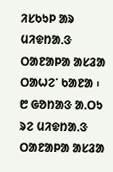ᱤᱥᱠᱩᱞ ᱟᱨ ᱢᱤᱫᱴᱟᱹᱝ ᱛᱟᱱᱟᱞᱟ ᱟᱥᱲᱟ ᱛᱟᱦᱮᱸ ᱠᱟᱱᱟ ᱾ ᱘ ᱜᱚᱴᱟᱝ ᱟᱹᱛᱩ ᱨᱮ ᱢᱤᱫᱴᱟᱹᱝ ᱛᱟᱱᱟᱞᱟ ᱟᱥᱲᱟ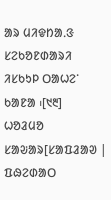ᱟᱨ ᱢᱤᱫᱴᱟᱹᱝ ᱥᱮᱠᱚᱱᱰᱟᱨᱤ ᱤᱥᱠᱩᱞ ᱛᱟᱦᱮᱸ ᱠᱟᱱᱟ ᱾[᱑᱓]
ᱦᱚᱲᱢᱚ ᱥᱟᱶᱟᱨ[ᱥᱟᱯᱲᱟᱣ | ᱯᱷᱮᱰᱟᱛ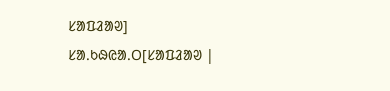ᱥᱟᱯᱲᱟᱣ]
ᱥᱟᱹᱠᱷᱭᱟᱹᱛ[ᱥᱟᱯᱲᱟᱣ |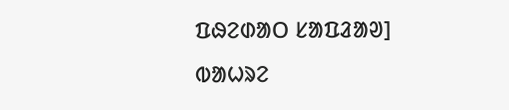ᱯᱷᱮᱰᱟᱛ ᱥᱟᱯᱲᱟᱣ]
ᱵᱟᱦᱨᱮ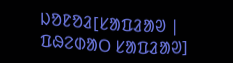ᱡᱚᱱᱚᱲ[ᱥᱟᱯᱲᱟᱣ | ᱯᱷᱮᱰᱟᱛ ᱥᱟᱯᱲᱟᱣ]